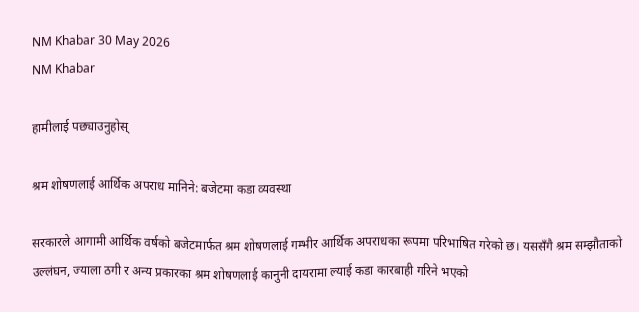NM Khabar 30 May 2026
NM Khabar

हामीलाई पछ्याउनुहोस्

श्रम शोषणलाई आर्थिक अपराध मानिने: बजेटमा कडा व्यवस्था

सरकारले आगामी आर्थिक वर्षको बजेटमार्फत श्रम शोषणलाई गम्भीर आर्थिक अपराधका रूपमा परिभाषित गरेको छ। यससँगै श्रम सम्झौताको उल्लंघन, ज्याला ठगी र अन्य प्रकारका श्रम शोषणलाई कानुनी दायरामा ल्याई कडा कारबाही गरिने भएको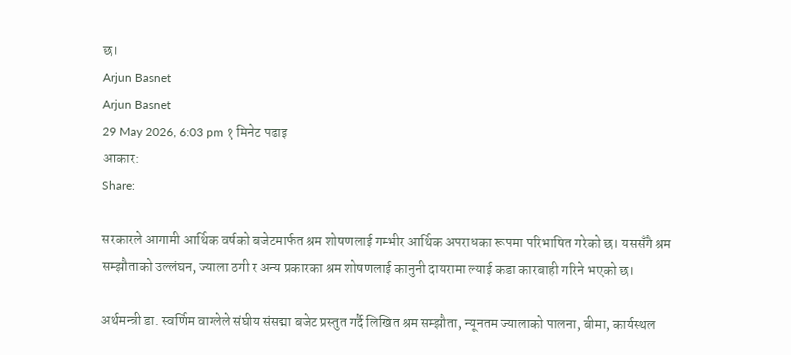छ।
Arjun Basnet
Arjun Basnet
29 May 2026, 6:03 pm १ मिनेट पढाइ
आकार:
Share:

सरकारले आगामी आर्थिक वर्षको बजेटमार्फत श्रम शोषणलाई गम्भीर आर्थिक अपराधका रूपमा परिभाषित गरेको छ। यससँगै श्रम सम्झौताको उल्लंघन, ज्याला ठगी र अन्य प्रकारका श्रम शोषणलाई कानुनी दायरामा ल्याई कडा कारबाही गरिने भएको छ।

अर्थमन्त्री डा. स्वर्णिम वाग्लेले संघीय संसद्मा बजेट प्रस्तुत गर्दै लिखित श्रम सम्झौता, न्यूनतम ज्यालाको पालना, बीमा, कार्यस्थल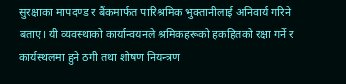सुरक्षाका मापदण्ड र बैंकमार्फत पारिश्रमिक भुक्तानीलाई अनिवार्य गरिने बताए। यी व्यवस्थाको कार्यान्वयनले श्रमिकहरूको हकहितको रक्षा गर्ने र कार्यस्थलमा हुने ठगी तथा शोषण नियन्त्रण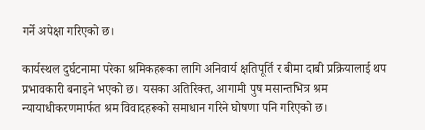गर्ने अपेक्षा गरिएको छ।

कार्यस्थल दुर्घटनामा परेका श्रमिकहरूका लागि अनिवार्य क्षतिपूर्ति र बीमा दाबी प्रक्रियालाई थप प्रभावकारी बनाइने भएको छ। यसका अतिरिक्त, आगामी पुष मसान्तभित्र श्रम न्यायाधीकरणमार्फत श्रम विवादहरूको समाधान गरिने घोषणा पनि गरिएको छ।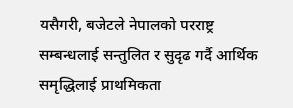यसैगरी, बजेटले नेपालको परराष्ट्र सम्बन्धलाई सन्तुलित र सुदृढ गर्दै आर्थिक समृद्धिलाई प्राथमिकता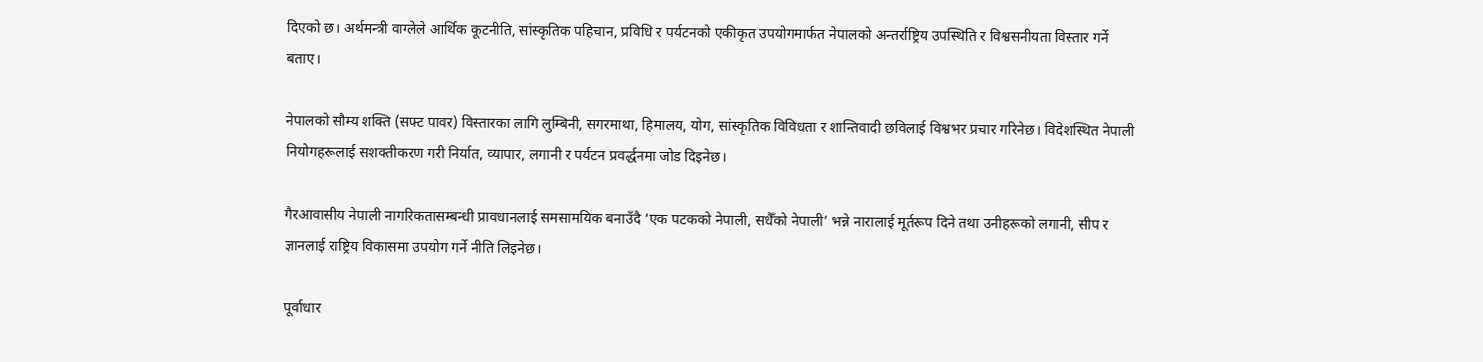दिएको छ। अर्थमन्त्री वाग्लेले आर्थिक कूटनीति, सांस्कृतिक पहिचान, प्रविधि र पर्यटनको एकीकृत उपयोगमार्फत नेपालको अन्तर्राष्ट्रिय उपस्थिति र विश्वसनीयता विस्तार गर्ने बताए।

नेपालको सौम्य शक्ति (सफ्ट पावर) विस्तारका लागि लुम्बिनी, सगरमाथा, हिमालय, योग, सांस्कृतिक विविधता र शान्तिवादी छविलाई विश्वभर प्रचार गरिनेछ। विदेशस्थित नेपाली नियोगहरूलाई सशक्तीकरण गरी निर्यात, व्यापार, लगानी र पर्यटन प्रवर्द्धनमा जोड दिइनेछ।

गैरआवासीय नेपाली नागरिकतासम्बन्धी प्रावधानलाई समसामयिक बनाउँदै ‘एक पटकको नेपाली, सधैँको नेपाली’ भन्ने नारालाई मूर्तरूप दिने तथा उनीहरूको लगानी, सीप र ज्ञानलाई राष्ट्रिय विकासमा उपयोग गर्ने नीति लिइनेछ।

पूर्वाधार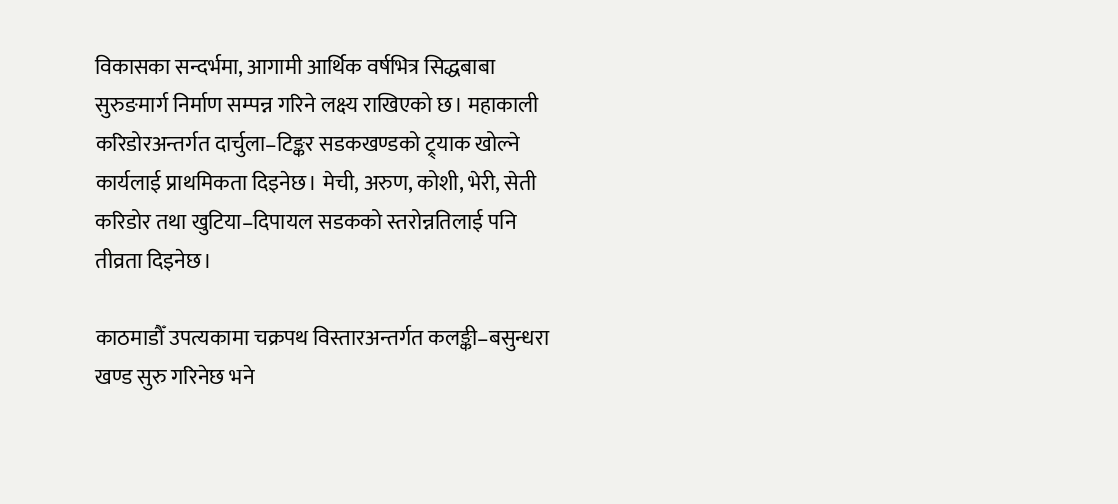विकासका सन्दर्भमा, आगामी आर्थिक वर्षभित्र सिद्धबाबा सुरुङमार्ग निर्माण सम्पन्न गरिने लक्ष्य राखिएको छ। महाकाली करिडोरअन्तर्गत दार्चुला–टिङ्कर सडकखण्डको ट्र्याक खोल्ने कार्यलाई प्राथमिकता दिइनेछ। मेची, अरुण, कोशी, भेरी, सेती करिडोर तथा खुटिया–दिपायल सडकको स्तरोन्नतिलाई पनि तीव्रता दिइनेछ।

काठमाडौँ उपत्यकामा चक्रपथ विस्तारअन्तर्गत कलङ्की–बसुन्धरा खण्ड सुरु गरिनेछ भने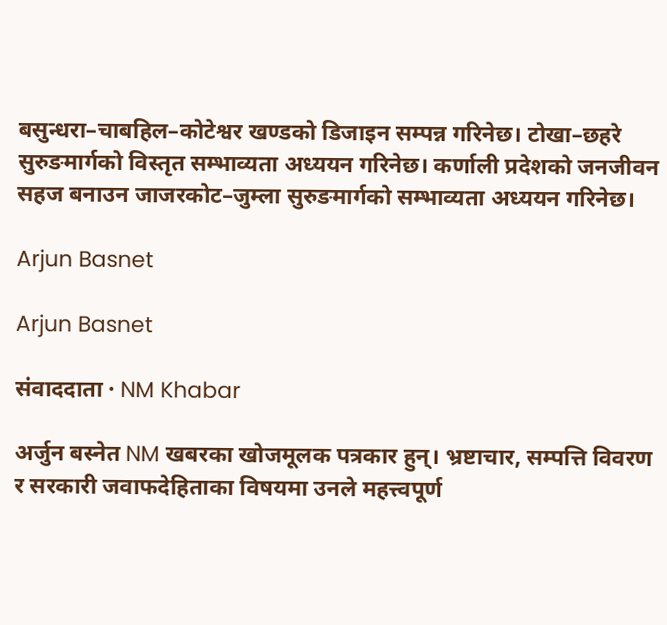बसुन्धरा–चाबहिल–कोटेश्वर खण्डको डिजाइन सम्पन्न गरिनेछ। टोखा–छहरे सुरुङमार्गको विस्तृत सम्भाव्यता अध्ययन गरिनेछ। कर्णाली प्रदेशको जनजीवन सहज बनाउन जाजरकोट–जुम्ला सुरुङमार्गको सम्भाव्यता अध्ययन गरिनेछ।

Arjun Basnet

Arjun Basnet

संवाददाता · NM Khabar

अर्जुन बस्नेत NM खबरका खोजमूलक पत्रकार हुन्। भ्रष्टाचार, सम्पत्ति विवरण र सरकारी जवाफदेहिताका विषयमा उनले महत्त्वपूर्ण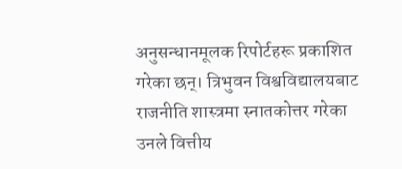अनुसन्धानमूलक रिपोर्टहरू प्रकाशित गरेका छन्। त्रिभुवन विश्वविद्यालयबाट राजनीति शास्त्रमा स्नातकोत्तर गरेका उनले वित्तीय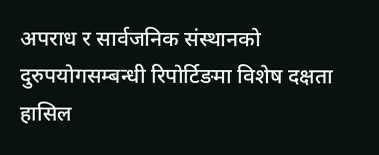अपराध र सार्वजनिक संस्थानको दुरुपयोगसम्बन्धी रिपोर्टिङमा विशेष दक्षता हासिल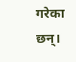गरेका छन्।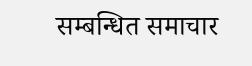सम्बन्धित समाचार